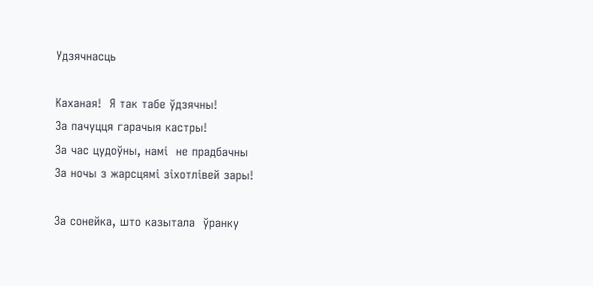Удзячнасць

Каханая!  Я так табе ўдзячны!
За пачуцця гарачыя кастры!
За час цудоўны, намі  не прадбачны
За ночы з жарсцямі зіхотлівей зары!

За сонейка, што казытала  ўранку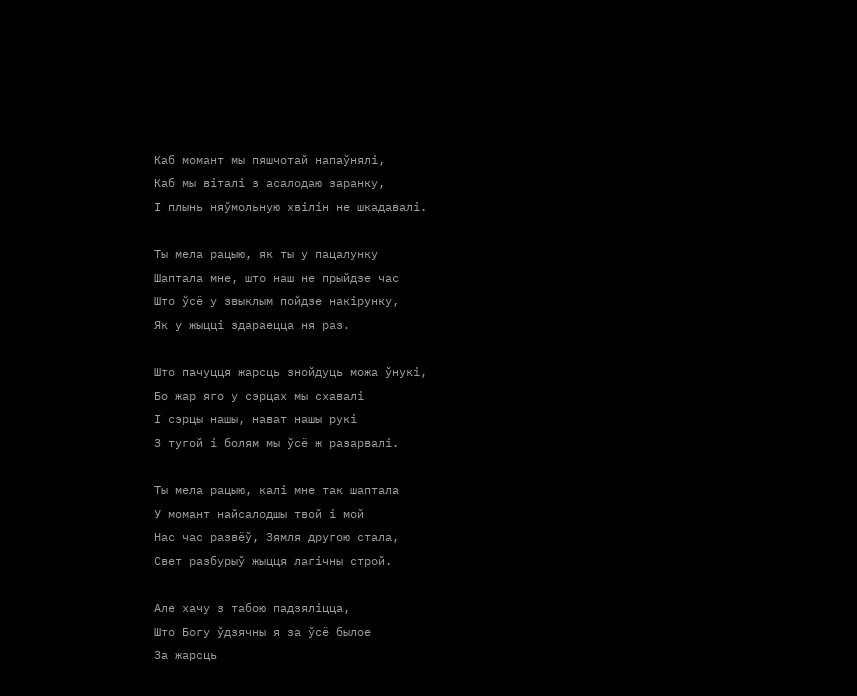Каб момант мы пяшчотай напаўнялі,
Каб мы віталі з асалодаю заранку,
І плынь няўмольную хвілін не шкадавалі.

Ты мела рацыю, як ты у пацалунку
Шаптала мне, што наш не прыйдзе час
Што ўсё у звыклым пойдзе накірунку,
Як у жыцці здараецца ня раз.

Што пачуцця жарсць знойдуць можа ўнукі,
Бо жар яго у сэрцах мы схавалі
І сэрцы нашы, нават нашы рукі
З тугой і болям мы ўсё ж разарвалі.

Ты мела рацыю, калі мне так шаптала
У момант найсалодшы твой і мой
Нас час развёў, Зямля другою стала,
Свет разбурыў жыцця лагічны строй.

Але хачу з табою падзяліцца,
Што Богу ўдзячны я за ўсё былое
За жарсць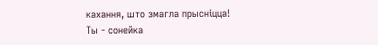кахання, што змагла прысніцца!
Ты - сонейка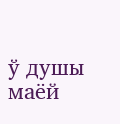ў душы маёй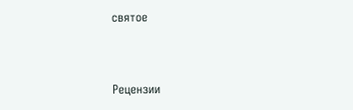святое


Рецензии